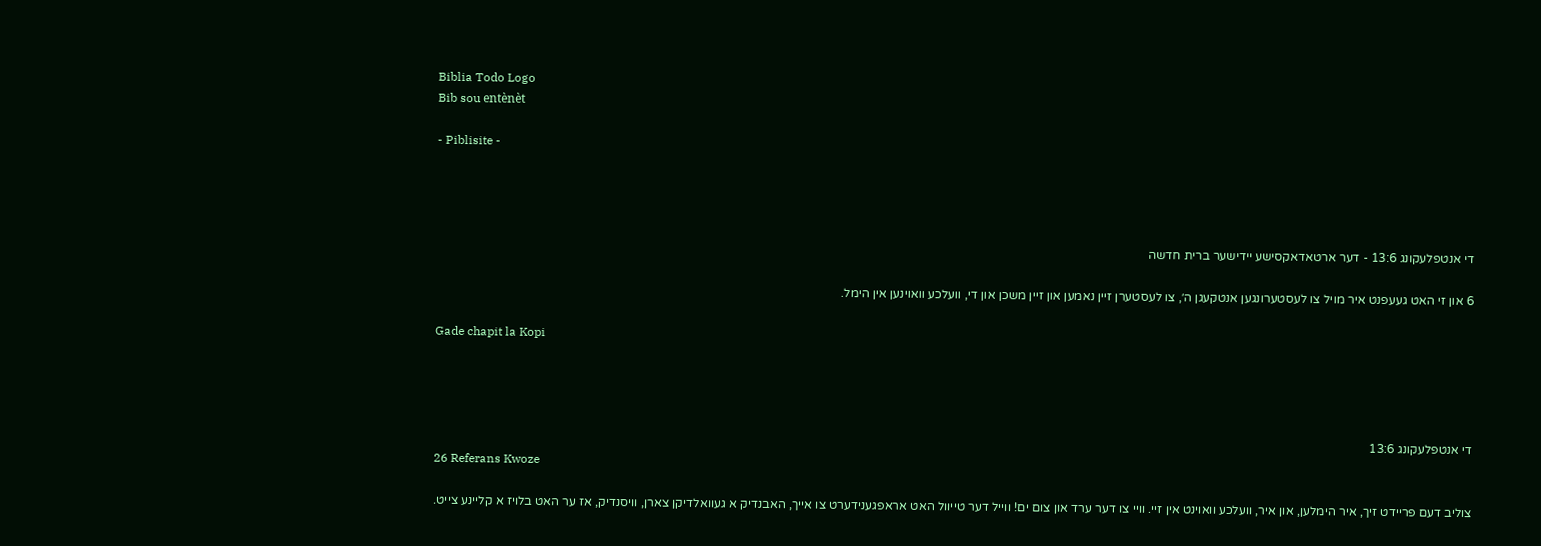Biblia Todo Logo
Bib sou entènèt

- Piblisite -




די אנטפלעקונג 13:6 - דער ארטאדאקסישע יידישער ברית חדשה

6 און זי האט געעפנט איר מויל צו לעסטערונגען אנטקעגן ה׳, צו לעסטערן זיין נאמען און זיין משכן און די, וועלכע וואוינען אין הימל.

Gade chapit la Kopi




די אנטפלעקונג 13:6
26 Referans Kwoze

צוליב דעם פריידט זיך, איר הימלען, און איר, וועלכע וואוינט אין זיי. וויי צו דער ערד און צום ים! ווייל דער טייוול האט אראפגענידערט צו אייך, האבנדיק א געוואלדיקן צארן, וויסנדיק, אז ער האט בלויז א קליינע צייט.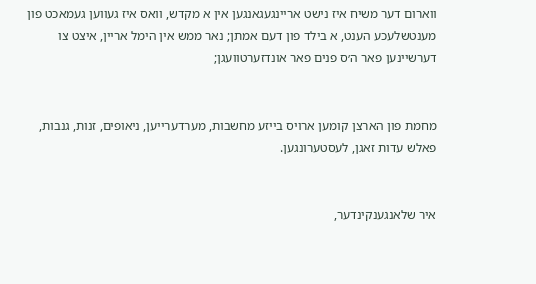ווארום דער משיח איז נישט אריינגעגאנגען אין א מקדש, וואס איז געווען געמאכט פון מענטשלעכע הענט, א בילד פון דעם אמתן; נאר ממש אין הימל אריין, איצט צו דערשיינען פאר ה׳ס פנים פאר אונדזערטוועגן;


מחמת פון הארצן קומען ארויס בייזע מחשבות, מערדערייען, ניאופים, זנות, גנבות, פאלש עדות זאגן, לעסטערונגען.


איר שלאנגענקינדער,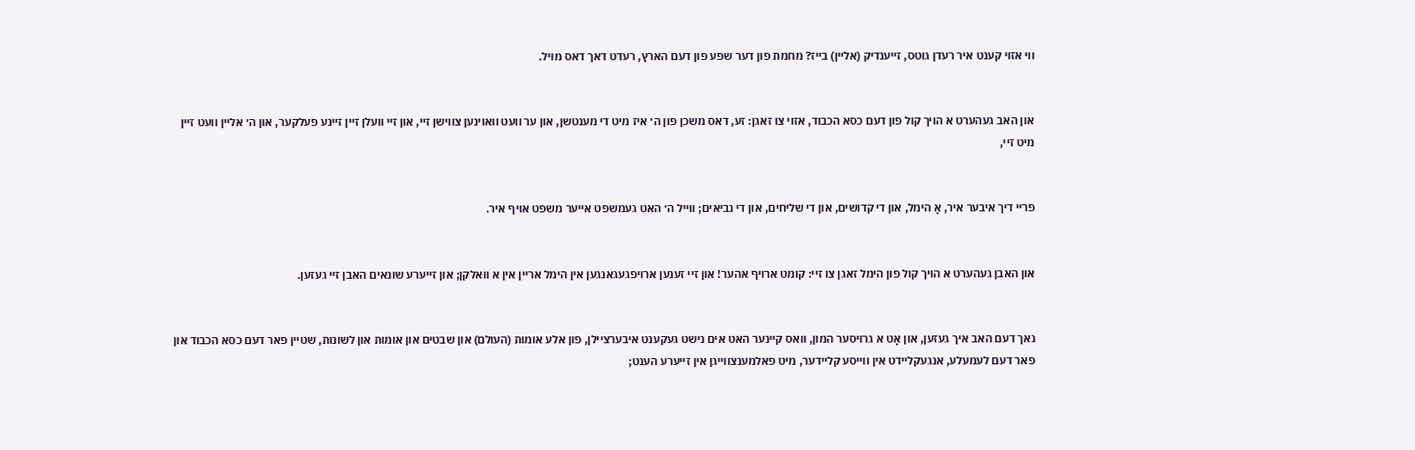ווי אזוי קענט איר רעדן גוטס, זייענדיק (אליין) בייז? מחמת פון דער שפע פון דעם הארץ, רעדט דאך דאס מויל.


און האב געהערט א הויך קול פון דעם כסא הכבוד, אזוי צו זאגן: זע, דאס משכן פון ה׳ איז מיט די מענטשן, און ער וועט וואוינען צווישן זיי, און זיי וועלן זיין זיינע פעלקער, און ה׳ אליין וועט זיין מיט זיי,


פריי דיך איבער איר, אָ הימל, און די קדושים, און די שליחים, און די נביאים; ווייל ה׳ האט געמשפט אייער משפט אויף איר.


און האבן געהערט א הויך קול פון הימל זאגן צו זיי: קומט ארויף אהער! און זיי זענען ארויפגעגאנגען אין הימל אריין אין א וואלקן; און זייערע שונאים האבן זיי געזען.


נאך דעם האב איך געזען, און אָט א גרויסער המון, וואס קיינער האט אים נישט געקענט איבערציילן, פון אלע אומות (העולם) און שבטים און אומות און לשונות, שטיין פאר דעם כסא הכבוד און פאר דעם לעמעלע, אנגעקליידט אין ווייסע קליידער, מיט פאלמענצווייגן אין זייערע הענט;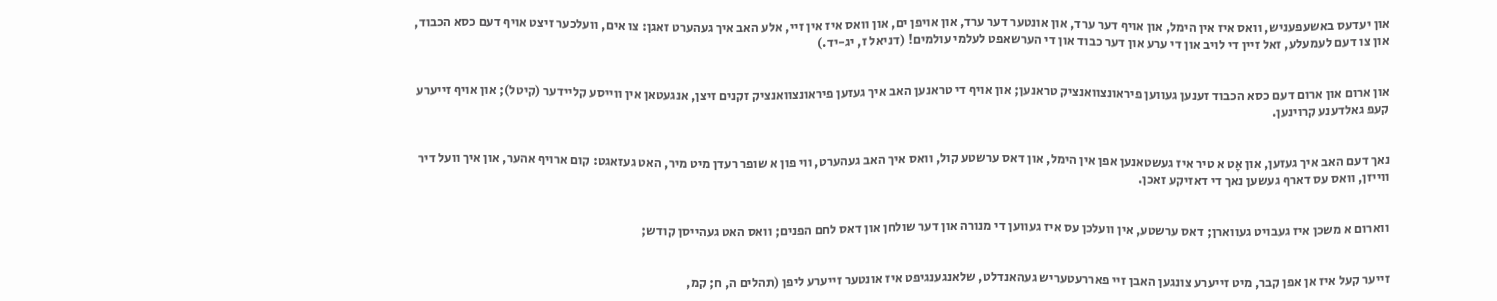און יעדעס באשעפעניש, וואס איז אין הימל, און אויף דער ערד, און אונטער דער ערד, און אויפן ים, און וואס איז אין זיי, אלע האב איך געהערט זאגן: צו אים, וועלכער זיצט אויף דעם כסא הכבוד, און צו דעם לעמעלע, זאל זיין די לויב און די ערע און דער כבוד און די הערשאפט לעלמי עולמים! (דניאל ז, יג-יד.)


און ארום און ארום דעם כסא הכבוד זענען געווען פיראונצוואנציק טראנען; און אויף די טראנען האב איך געזען פיראונצוואנציק זקנים זיצן, אנגעטאן אין ווייסע קליידער (קיטל); און אויף זייערע קעפ גאלדענע קרוינען.


נאך דעם האב איך געזען, און אָט א טיר איז געשטאנען אפן אין הימל, און דאס ערשטע קול, וואס איך האב געהערט, ווי פון א שופר רעדן מיט מיר, האט געזאגט: קום ארויף אהער, און איך וועל דיר ווייזן, וואס עס דארף געשען נאך די דאזיקע זאכן.


ווארום א משכן איז געבויט געווארן; דאס ערשטע, אין וועלכן עס איז געווען די מנורה און דער שולחן און דאס לחם הפנים; וואס האט געהייסן קודש;


זייער קעל איז אן אפן קבר, מיט זייערע צונגען האבן זיי פאררעטעריש געהאנדלט, שלאנגענגיפט איז אונטער זייערע ליפן (תהלים ה, ח; קמ,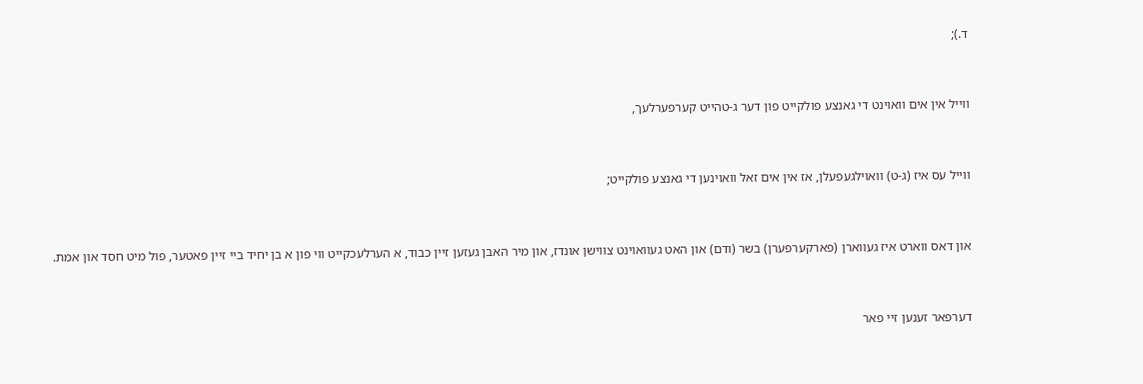ד.);


ווייל אין אים וואוינט די גאנצע פולקייט פון דער ג‑טהייט קערפערלעך,


ווייל עס איז (ג‑ט) וואוילגעפעלן, אז אין אים זאל וואוינען די גאנצע פולקייט;


און דאס ווארט איז געווארן (פארקערפערן) בשר (ודם) און האט געוואוינט צווישן אונדז, און מיר האבן געזען זיין כבוד, א הערלעכקייט ווי פון א בן יחיד ביי זיין פאטער, פול מיט חסד און אמת.


דערפאר זענען זיי פאר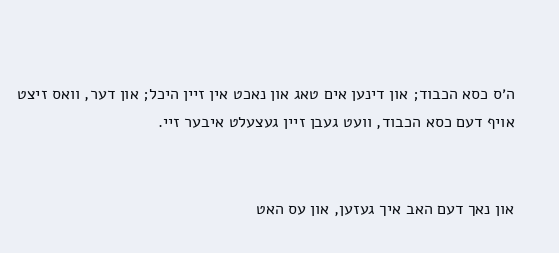ה׳ס כסא הכבוד; און דינען אים טאג און נאכט אין זיין היכל; און דער, וואס זיצט אויף דעם כסא הכבוד, וועט געבן זיין געצעלט איבער זיי.


און נאך דעם האב איך געזען, און עס האט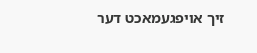זיך אויפגעמאכט דער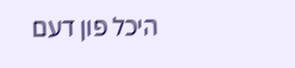היכל פון דעם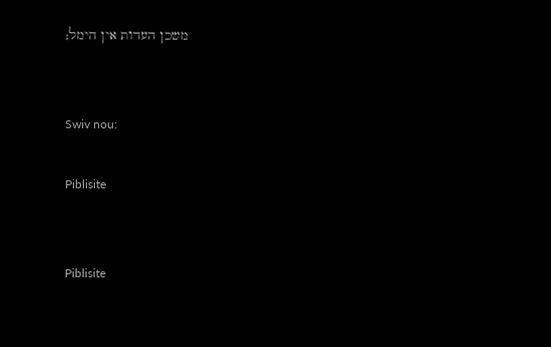משכן העדות אין הימל;


Swiv nou:

Piblisite


Piblisite